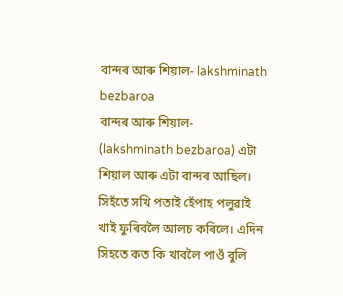বান্দৰ আৰু শিয়াল- lakshminath bezbaroa
বান্দৰ আৰু শিয়াল- (lakshminath bezbaroa) এটা শিয়াল আৰু এটা বান্দৰ আছিল। সিহঁতে সখি পতাই হেঁপাহ পলুৱাই খাই ফুৰিবলৈ আলচ কৰিলে। এদিন সিহতে কত কি খাবলৈ পাওঁ বুলি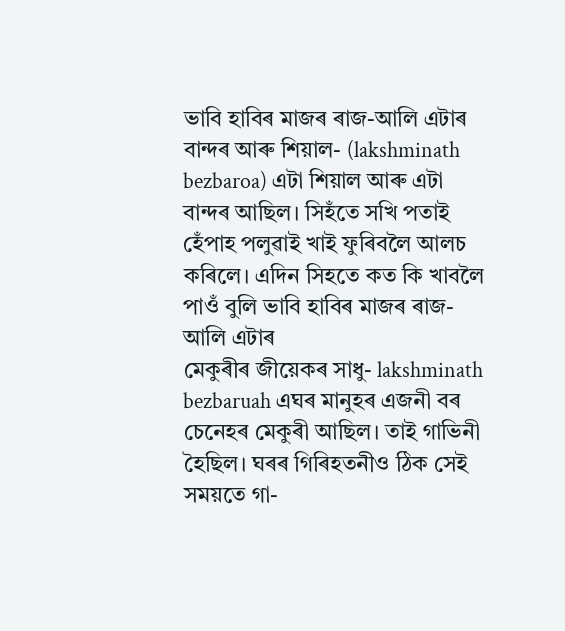ভাবি হাবিৰ মাজৰ ৰাজ-আলি এটাৰ
বান্দৰ আৰু শিয়াল- (lakshminath bezbaroa) এটা শিয়াল আৰু এটা বান্দৰ আছিল। সিহঁতে সখি পতাই হেঁপাহ পলুৱাই খাই ফুৰিবলৈ আলচ কৰিলে। এদিন সিহতে কত কি খাবলৈ পাওঁ বুলি ভাবি হাবিৰ মাজৰ ৰাজ-আলি এটাৰ
মেকুৰীৰ জীয়েকৰ সাধু- lakshminath bezbaruah এঘৰ মানুহৰ এজনী বৰ চেনেহৰ মেকুৰী আছিল। তাই গাভিনী হৈছিল। ঘৰৰ গিৰিহতনীও ঠিক সেই সময়তে গা-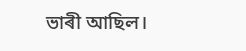ভাৰী আছিল।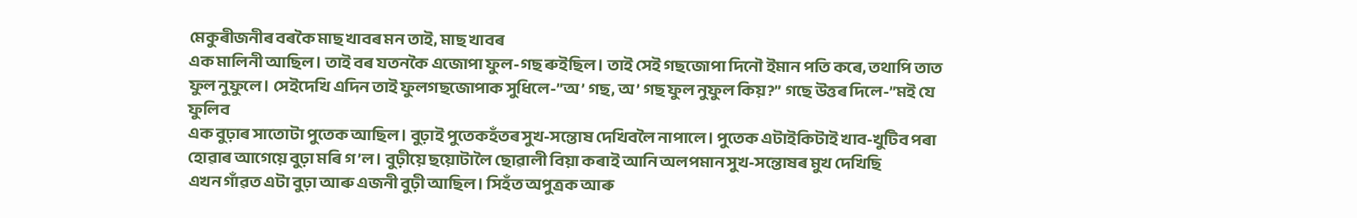মেকুৰীজনীৰ বৰকৈ মাছ খাবৰ মন তাই, মাছ খাবৰ
এক মালিনী আছিল। তাই বৰ যতনকৈ এজোপা ফুল-গছ ৰুইছিল। তাই সেই গছজোপা দিনৌ ইমান পতি কৰে, তথাপি তাত ফুল নুফুলে। সেইদেখি এদিন তাই ফুলগছজোপাক সুধিলে-”অ’ গছ, অ’ গছ ফুল নুফুল কিয়?” গছে উত্তৰ দিলে-”মই যে ফুলিব
এক বুঢ়াৰ সাতোটা পুতেক আছিল। বুঢ়াই পুতেকহঁতৰ সুখ-সন্তোষ দেখিবলৈ নাপালে। পুতেক এটাইকিটাই খাব-খুটিব পৰা হোৱাৰ আগেয়ে বুঢ়া মৰি গ’ল। বুঢ়ীয়ে ছয়োটালৈ ছোৱালী বিয়া কৰাই আনি অলপমান সুখ-সন্তোষৰ মুখ দেখিছি
এখন গাঁৱত এটা বুঢ়া আৰু এজনী বুঢ়ী আছিল। সিহঁত অপুত্ৰক আৰু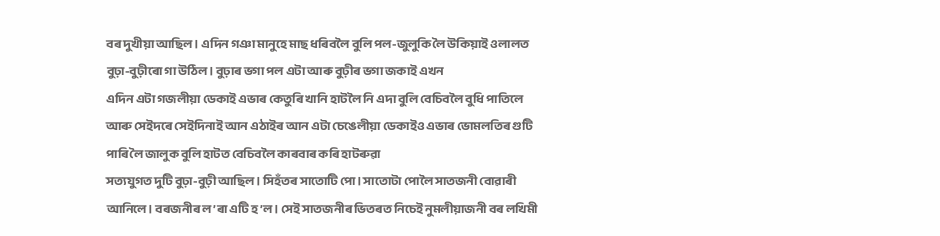বৰ দুখীয়া আছিল। এদিন গঞা মানুহে মাছ ধৰিবলৈ বুলি পল-জুলুকি লৈ উকিয়াই ওলালত বুঢ়া-বুঢ়ীৰো গা উঠিল। বুঢ়াৰ ভগা পল এটা আৰু বুঢ়ীৰ ভগা জকাই এখন
এদিন এটা গজলীয়া ডেকাই এভাৰ কেতুৰি খানি হাটলৈ নি এদা বুলি বেচিবলৈ বুধি পাতিলে আৰু সেইদৰে সেইদিনাই আন এঠাইৰ আন এটা চেঙেলীয়া ডেকাইও এভাৰ ভোমলতিৰ গুটি পাৰি লৈ জালুক বুলি হাটত বেচিবলৈ কাৰবাৰ কৰি হাটৰুৱা
সত্যযুগত দুটি বুঢ়া-বুঢ়ী আছিল। সিহঁতৰ সাতোটি পো। সাতোটা পোলৈ সাতজনী বোৱাৰী আনিলে। বৰজনীৰ ল’ৰা এটি হ’ল। সেই সাতজনীৰ ভিতৰত নিচেই নুমলীয়াজনী বৰ লখিমী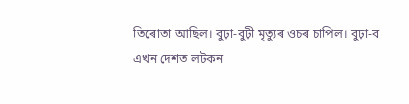তিৰোতা আছিল। বুঢ়া-বুঢ়ী মৃত্যুৰ ওচৰ চাপিল। বুঢ়া-ব
এখন দেশত লটকন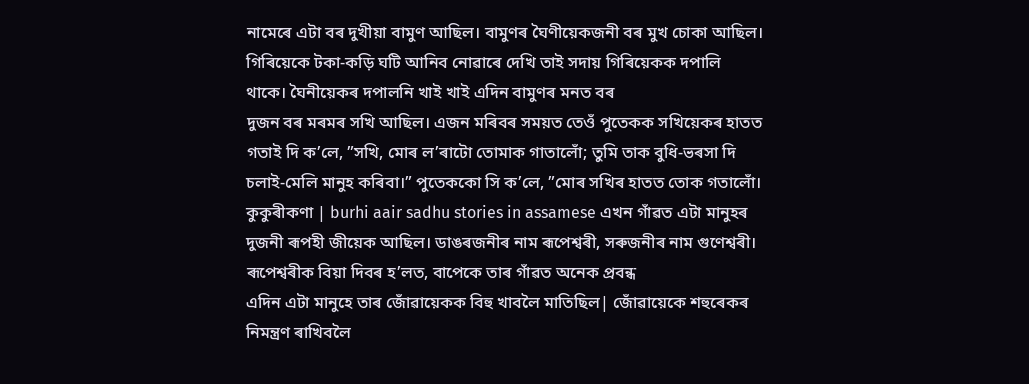নামেৰে এটা বৰ দুখীয়া বামুণ আছিল। বামুণৰ ঘৈণীয়েকজনী বৰ মুখ চোকা আছিল। গিৰিয়েকে টকা-কড়ি ঘটি আনিব নোৱাৰে দেখি তাই সদায় গিৰিয়েকক দপালি থাকে। ঘৈনীয়েকৰ দপালনি খাই খাই এদিন বামুণৰ মনত বৰ
দুজন বৰ মৰমৰ সখি আছিল। এজন মৰিবৰ সময়ত তেওঁ পুতেকক সখিয়েকৰ হাতত গতাই দি ক’লে, ”সখি, মোৰ ল’ৰাটো তোমাক গাতালোঁ; তুমি তাক বুধি-ভৰসা দি চলাই-মেলি মানুহ কৰিবা।” পুতেককো সি ক’লে, ”মোৰ সখিৰ হাতত তোক গতালোঁ।
কুকুৰীকণা | burhi aair sadhu stories in assamese এখন গাঁৱত এটা মানুহৰ দুজনী ৰূপহী জীয়েক আছিল। ডাঙৰজনীৰ নাম ৰূপেশ্বৰী, সৰুজনীৰ নাম গুণেশ্বৰী। ৰূপেশ্বৰীক বিয়া দিবৰ হ’লত, বাপেকে তাৰ গাঁৱত অনেক প্ৰবন্ধ
এদিন এটা মানুহে তাৰ জোঁৱায়েকক বিহু খাবলৈ মাতিছিল| জোঁৱায়েকে শহুৰেকৰ নিমন্ত্ৰণ ৰাখিবলৈ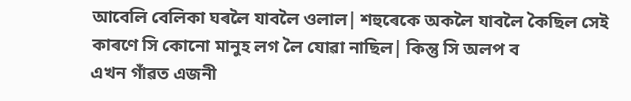আবেলি বেলিকা ঘৰলৈ যাবলৈ ওলাল| শহুৰেকে অকলৈ যাবলৈ কৈছিল সেই কাৰণে সি কোনো মানুহ লগ লৈ যোৱা নাছিল| কিন্তু সি অলপ ব
এখন গাঁৱত এজনী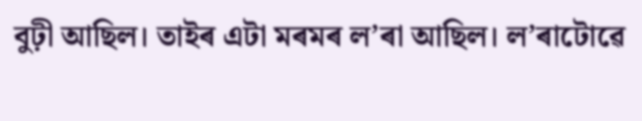বুঢ়ী আছিল। তাইৰ এটা মৰমৰ ল’ৰা আছিল। ল’ৰাটোৱে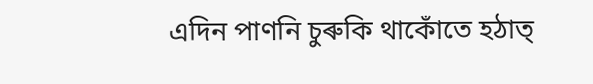এদিন পাণনি চুৰুকি থাকোঁতে হঠাত্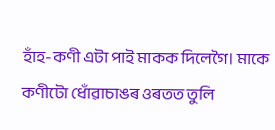হাঁহ-কণী এটা পাই মাকক দিলেগৈ। মাকে কণীটো ধোঁৱাচাঙৰ ওৰতত তুলি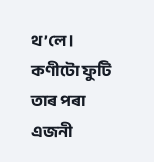থ’লে। কণীটো ফুটি তাৰ পৰা এজনী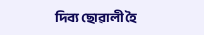দিব্য ছোৱালী হৈ